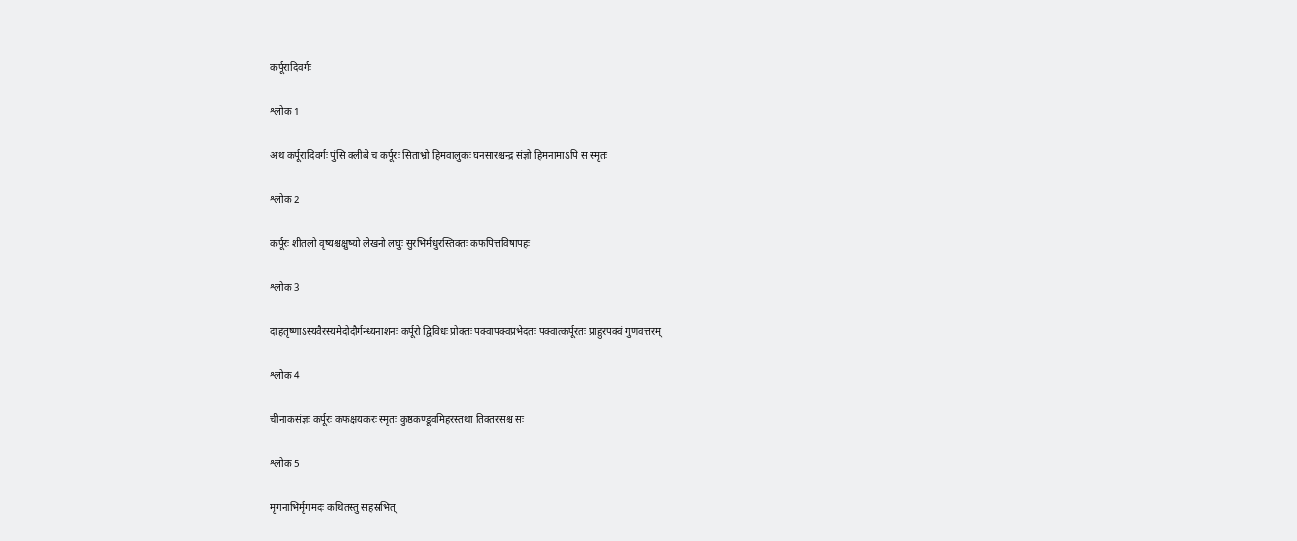कर्पूरादिवर्गः

श्लोक 1

अथ कर्पूरादिवर्गः पुंसि क्लीबे च कर्पूरः सिताभ्रो हिमवालुकः घनसारश्चन्द्र संज्ञो हिमनामाऽपि स स्मृतः

श्लोक 2

कर्पूरः शीतलो वृष्यश्चक्षुष्यो लेखनो लघुः सुरभिर्मधुरस्तिक्तः कफपित्तविषापहः

श्लोक 3

दाहतृष्णाऽस्यवैरस्यमेदोदौर्गन्ध्यनाशनः कर्पूरो द्विविधः प्रोक्तः पक्वापक्वप्रभेदतः पक्वात्कर्पूरतः प्राहुरपक्वं गुणवत्तरम्

श्लोक 4

चीनाकसंज्ञः कर्पूरः कफक्षयकरः स्मृतः कुष्ठकण्डूवमिहरस्तथा तिक्तरसश्च सः

श्लोक 5

मृगनाभिर्मृगमदः कथितस्तु सहस्रभित्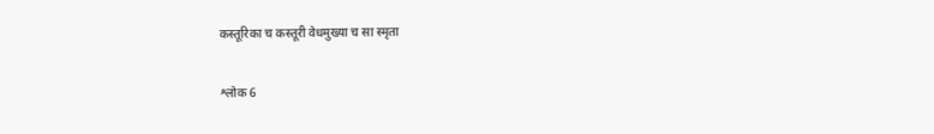कस्तूरिका च कस्तूरी वेधमुख्या च सा स्मृता

श्लोक 6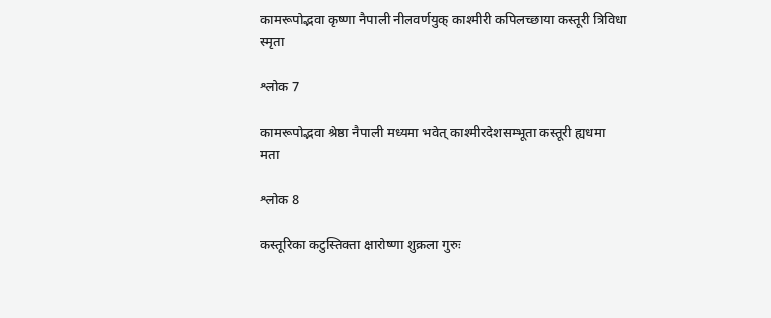कामरूपोद्भवा कृष्णा नैपाली नीलवर्णयुक् काश्मीरी कपिलच्छाया कस्तूरी त्रिविधा स्मृता

श्लोक 7

कामरूपोद्भवा श्रेष्ठा नैपाली मध्यमा भवेत् काश्मीरदेशसम्भूता कस्तूरी ह्यधमा मता

श्लोक 8

कस्तूरिका कटुस्तिक्ता क्षारोष्णा शुक्रला गुरुः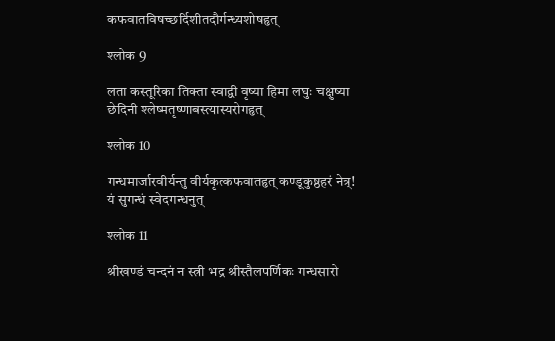कफवातविषच्छर्दिशीतदौर्गन्ध्यशोषहृत्

श्लोक 9

लता कस्तूरिका तिक्ता स्वाद्वी वृष्या हिमा लघुः चक्षुष्या छेदिनी श्लेष्मतृष्णाबस्त्यास्यरोगहृत्

श्लोक 10

गन्धमार्जारवीर्यन्तु वीर्यकृत्कफवातहृत् कण्डूकुष्ठहरं नेत्र्! यं सुगन्धं स्वेदगन्धनुत्

श्लोक 11

श्रीखण्डं चन्दनं न स्त्री भद्र श्रीस्तैलपर्णिकः गन्धसारो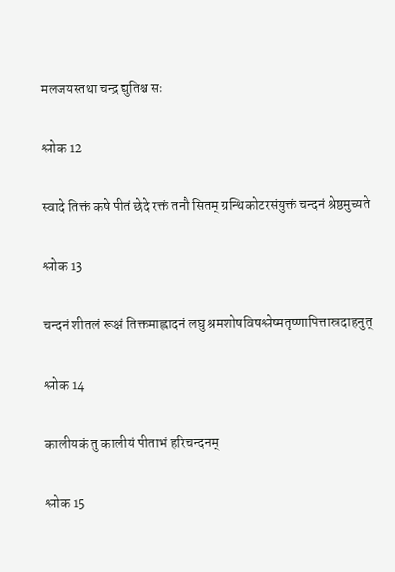मलजयस्तथा चन्द्र द्युतिश्च सः

श्लोक 12

स्वादे तिक्तं कषे पीतं छेदे रक्तं तनौ सितम् ग्रन्थिकोटरसंयुक्तं चन्दनं श्रेष्ठमुच्यते

श्लोक 13

चन्दनं शीतलं रूक्षं तिक्तमाह्लादनं लघु श्रमशोषविषश्लेष्मतृष्णापित्तास्रदाहनुत्

श्लोक 14

कालीयकं तु कालीयं पीताभं हरिचन्दनम्

श्लोक 15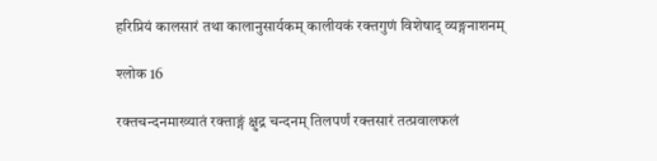हरिप्रियं कालसारं तथा कालानुसार्यकम् कालीयकं रक्तगुणं विशेषाद् व्यङ्गनाशनम्

श्लोक 16

रक्तचन्दनमाख्यातं रक्ताङ्गं क्षुद्र चन्दनम् तिलपर्णं रक्तसारं तत्प्रवालफलं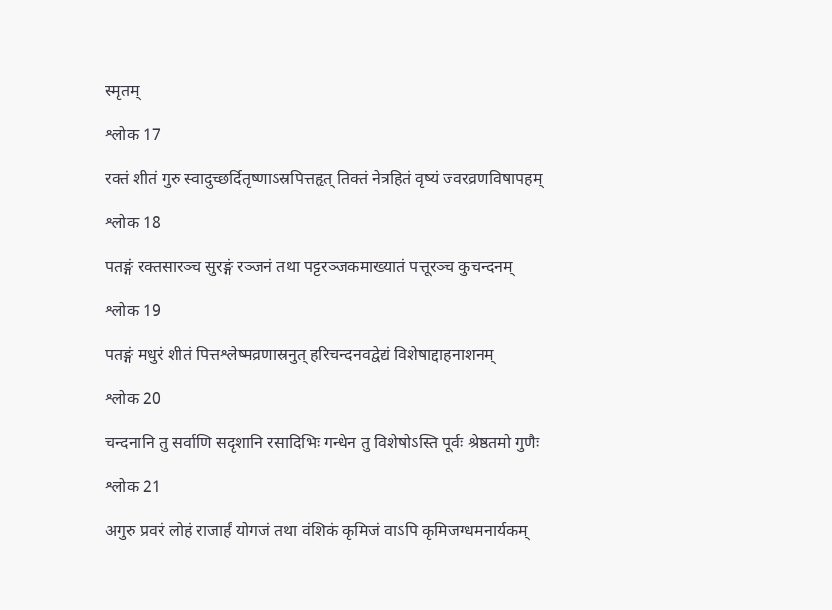स्मृतम्

श्लोक 17

रक्तं शीतं गुरु स्वादुच्छर्दितृष्णाऽस्रपित्तहृत् तिक्तं नेत्रहितं वृष्यं ज्वरव्रणविषापहम्

श्लोक 18

पतङ्गं रक्तसारञ्च सुरङ्गं रञ्जनं तथा पट्टरञ्जकमाख्यातं पत्तूरञ्च कुचन्दनम्

श्लोक 19

पतङ्गं मधुरं शीतं पित्तश्लेष्मव्रणास्रनुत् हरिचन्दनवद्वेद्यं विशेषाद्दाहनाशनम्

श्लोक 20

चन्दनानि तु सर्वाणि सदृशानि रसादिभिः गन्धेन तु विशेषोऽस्ति पूर्वः श्रेष्ठतमो गुणैः

श्लोक 21

अगुरु प्रवरं लोहं राजार्हं योगजं तथा वंशिकं कृमिजं वाऽपि कृमिजग्धमनार्यकम्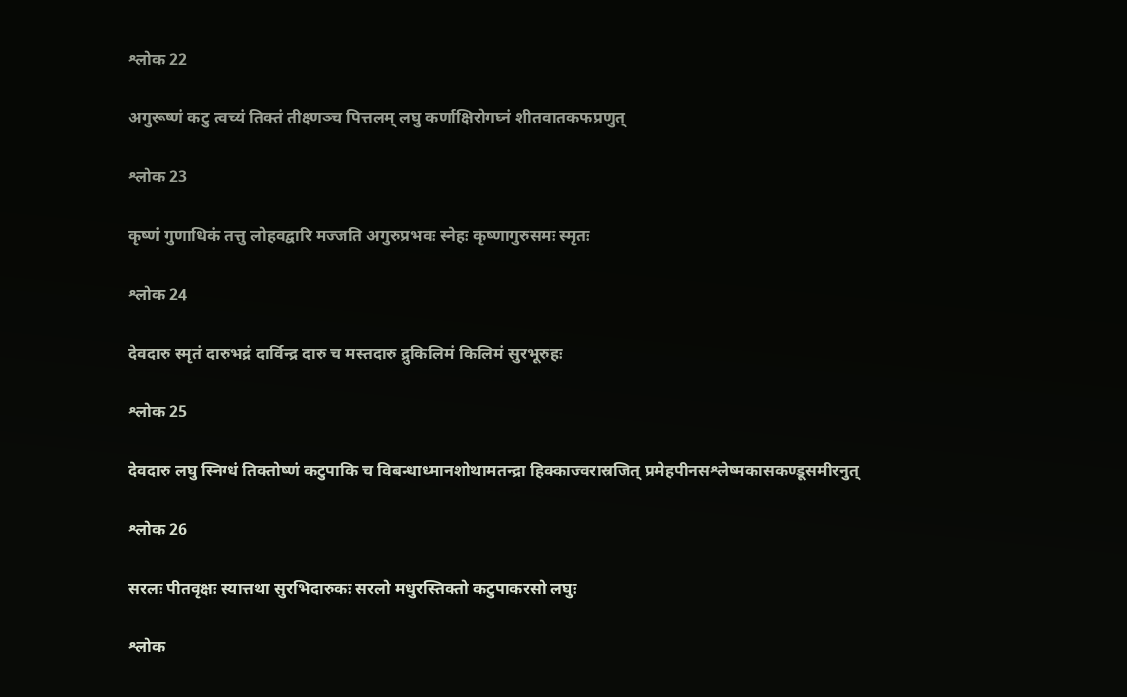श्लोक 22

अगुरूष्णं कटु त्वच्यं तिक्तं तीक्ष्णञ्च पित्तलम् लघु कर्णाक्षिरोगघ्नं शीतवातकफप्रणुत्

श्लोक 23

कृष्णं गुणाधिकं तत्तु लोहवद्वारि मज्जति अगुरुप्रभवः स्नेहः कृष्णागुरुसमः स्मृतः

श्लोक 24

देवदारु स्मृतं दारुभद्रं दार्विन्द्र दारु च मस्तदारु द्रुकिलिमं किलिमं सुरभूरुहः

श्लोक 25

देवदारु लघु स्निग्धं तिक्तोष्णं कटुपाकि च विबन्धाध्मानशोथामतन्द्रा हिक्काज्वरास्रजित् प्रमेहपीनसश्लेष्मकासकण्डूसमीरनुत्

श्लोक 26

सरलः पीतवृक्षः स्यात्तथा सुरभिदारुकः सरलो मधुरस्तिक्तो कटुपाकरसो लघुः

श्लोक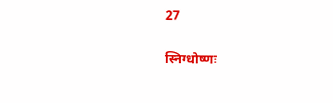27

स्निग्धोष्णः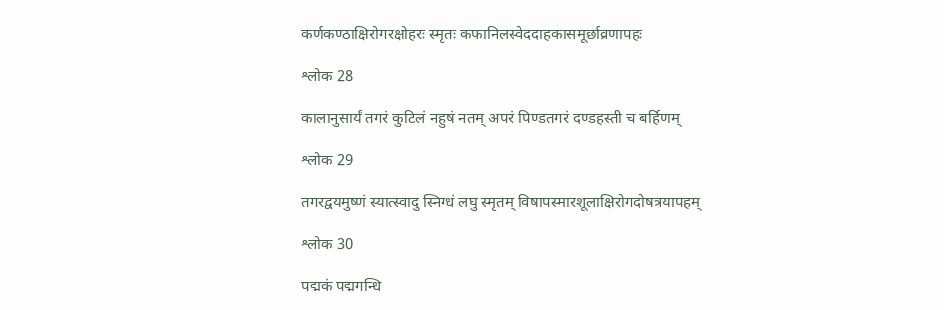कर्णकण्ठाक्षिरोगरक्षोहरः स्मृतः कफानिलस्वेददाहकासमूर्छाव्रणापहः

श्लोक 28

कालानुसार्यं तगरं कुटिलं नहुषं नतम् अपरं पिण्डतगरं दण्डहस्ती च बर्हिणम्

श्लोक 29

तगरद्वयमुष्णं स्यात्स्वादु स्निग्धं लघु स्मृतम् विषापस्मारशूलाक्षिरोगदोषत्रयापहम्

श्लोक 30

पद्मकं पद्मगन्धि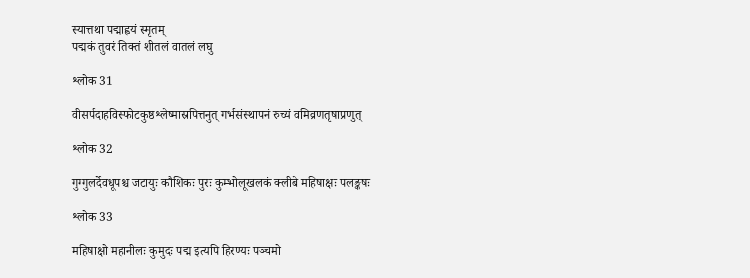स्यात्तथा पद्माह्वयं स्मृतम्
पद्मकं तुवरं तिक्तं शीतलं वातलं लघु

श्लोक 31

वीसर्पदाहविस्फोटकुष्ठश्लेष्मास्रपित्तनुत् गर्भसंस्थापनं रुच्यं वमिव्रणतृषाप्रणुत्

श्लोक 32

गुग्गुलर्देवधूपश्च जटायुः कौशिकः पुरः कुम्भोलूखलकं क्लीबे महिषाक्षः पलङ्कषः

श्लोक 33

महिषाक्षो महानीलः कुमुदः पद्म इत्यपि हिरण्यः पञ्चमो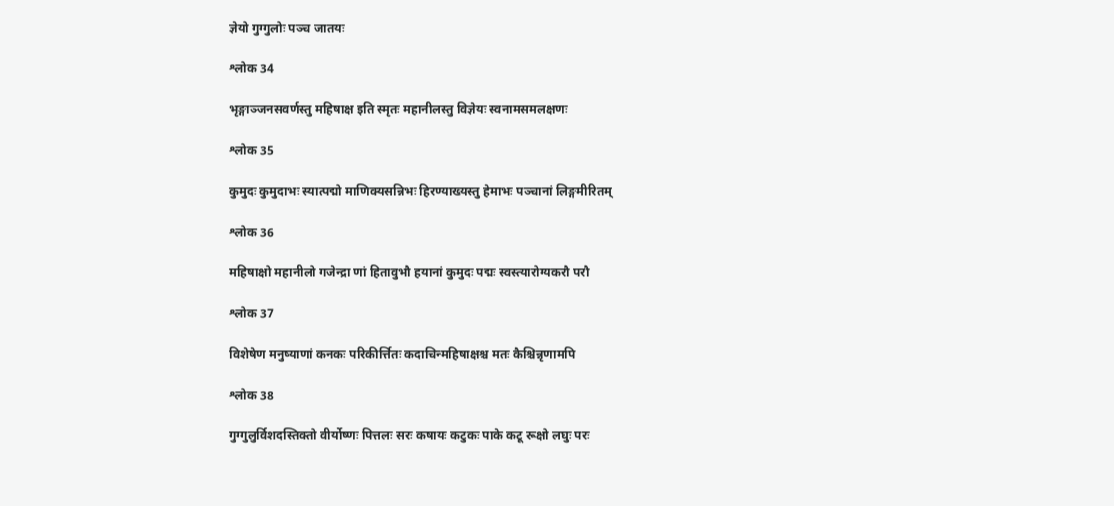ज्ञेयो गुग्गुलोः पञ्च जातयः

श्लोक 34

भृङ्गाञ्जनसवर्णस्तु महिषाक्ष इति स्मृतः महानीलस्तु विज्ञेयः स्वनामसमलक्षणः

श्लोक 35

कुमुदः कुमुदाभः स्यात्पद्मो माणिक्यसन्निभः हिरण्याख्यस्तु हेमाभः पञ्चानां लिङ्गमीरितम्

श्लोक 36

महिषाक्षो महानीलो गजेन्द्रा णां हितावुभौ हयानां कुमुदः पद्मः स्वस्त्यारोग्यकरौ परौ

श्लोक 37

विशेषेण मनुष्याणां कनकः परिकीर्त्तितः कदाचिन्महिषाक्षश्च मतः कैश्चिन्नृणामपि

श्लोक 38

गुग्गुलुर्विशदस्तिक्तो वीर्योष्णः पित्तलः सरः कषायः कटुकः पाके कटू रूक्षो लघुः परः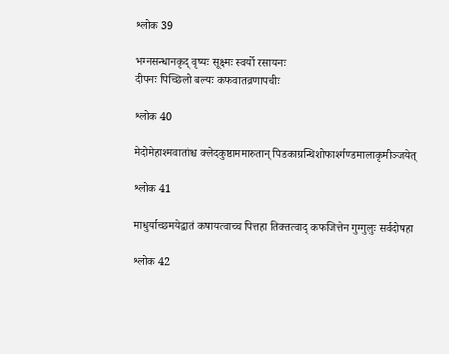श्लोक 39

भग्नसन्धानकृद् वृष्यः सूक्ष्मः स्वर्यो रसायनः
दीपनः पिच्छिलो बल्यः कफवातव्रणापचीः

श्लोक 40

मेदोमेहाश्मवातांश्च क्लेदकुष्ठाममारुतान् पिडकाग्रन्थिशोफार्श्गण्डमालाकृमीञ्जयेत्

श्लोक 41

माधुर्याच्छमयेद्वातं कषायत्वाच्च पित्तहा तिक्तत्वाद् कफजित्तेन गुग्गुलुः सर्वदोषहा

श्लोक 42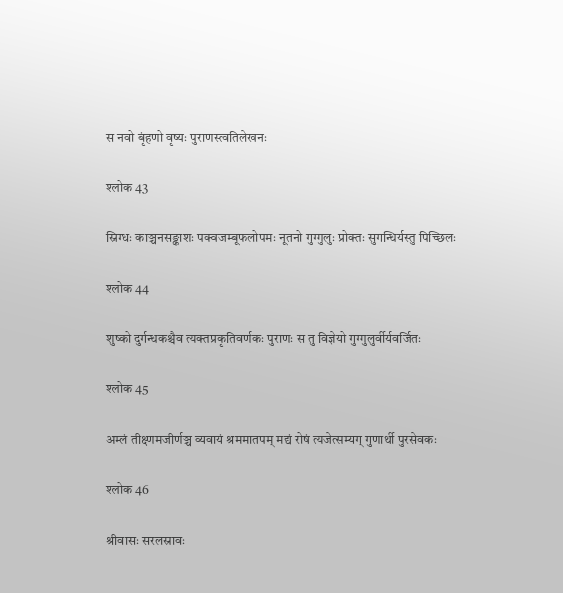स नवो बृंहणो वृष्यः पुराणस्त्वतिलेखनः

श्लोक 43

स्निग्धः काञ्चनसङ्काशः पक्वजम्बूफलोपमः नूतनो गुग्गुलुः प्रोक्तः सुगन्धिर्यस्तु पिच्छिलः

श्लोक 44

शुष्को दुर्गन्धकश्चैव त्यक्तप्रकृतिवर्णकः पुराणः स तु विज्ञेयो गुग्गुलुर्वीर्यवर्जितः

श्लोक 45

अम्लं तीक्ष्णमजीर्णञ्च व्यवायं श्रममातपम् मद्यं रोषं त्यजेत्सम्यग् गुणार्थी पुरसेवकः

श्लोक 46

श्रीवासः सरलस्रावः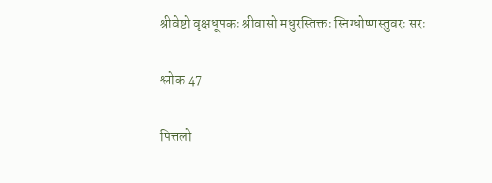श्रीवेष्टो वृक्षधूपकः श्रीवासो मधुरस्तिक्तः स्निग्धोष्णस्तुवरः सरः

श्लोक 47

पित्तलो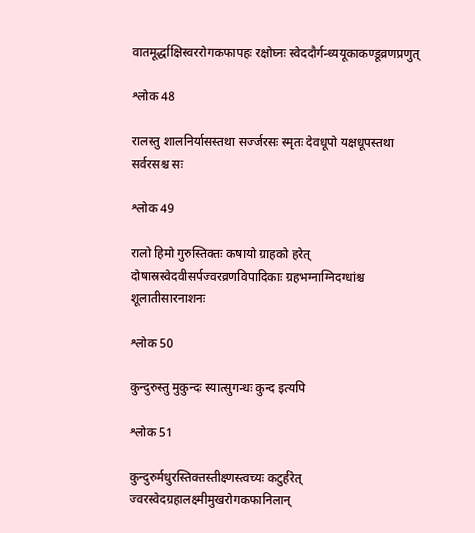वातमूर्द्धाक्षिस्वररोगकफापहः रक्षोघ्नः स्वेददौर्गन्ध्ययूकाकण्डूव्रणप्रणुत्

श्लोक 48

रालस्तु शालनिर्यासस्तथा सर्ज्जरसः स्मृतः देवधूपो यक्षधूपस्तथा सर्वरसश्च सः

श्लोक 49

रालो हिमो गुरुस्तिक्तः कषायो ग्राहको हरेत् दोषास्रस्वेदवीसर्पज्वरव्रणविपादिकाः ग्रहभग्नाग्निदग्धांश्च शूलातीसारनाशनः

श्लोक 50

कुन्दुरुस्तु मुकुन्दः स्यात्सुगन्धः कुन्द इत्यपि

श्लोक 51

कुन्दुरुर्मधुरस्तिक्तस्तीक्ष्णस्त्वच्यः कटुर्हरेत् ज्वरस्वेदग्रहालक्ष्मीमुखरोगकफानिलान्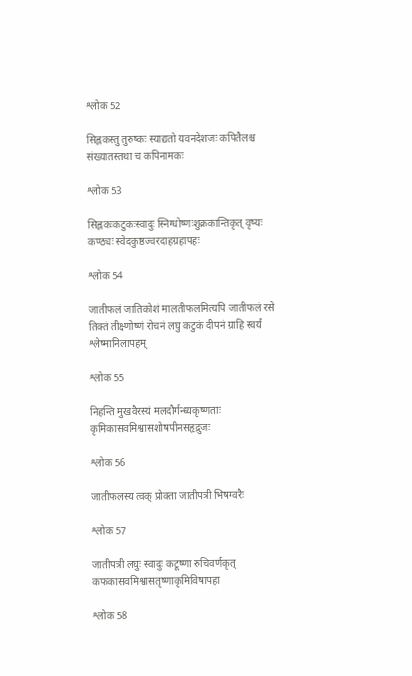श्लोक 52

सिह्लकस्तु तुरुष्कः स्याद्यतो यवनदेशजः कपितैलश्च संख्यातस्तथा च कपिनामकः

श्लोक 53

सिह्लकःकटुकःस्वादुः स्निग्धोष्णःशुक्रकान्तिकृत् वृष्यः कण्ठ्यः स्वेदकुष्ठज्वरदाहग्रहापहः

श्लोक 54

जातीफलं जातिकोशं मालतीफलमित्यपि जातीफलं रसे तिक्तं तीक्ष्णोष्णं रोचनं लघु कटुकं दीपनं ग्राहि स्वर्यं श्लेष्मानिलापहम्

श्लोक 55

निहन्ति मुखवैरस्यं मलदौर्गन्ध्यकृष्णताः कृमिकासवमिश्वासशोषपीनसहृद्रुजः

श्लोक 56

जातीफलस्य त्वक् प्रोक्ता जातीपत्री भिषग्वरैः

श्लोक 57

जातीपत्री लघुः स्वादुः कटूष्णा रुचिवर्णकृत् कफकासवमिश्वासतृष्णाकृमिविषापहा

श्लोक 58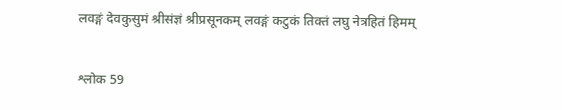लवङ्गं देवकुसुमं श्रीसंज्ञं श्रीप्रसूनकम् लवङ्गं कटुकं तिक्तं लघु नेत्रहितं हिमम्

श्लोक 59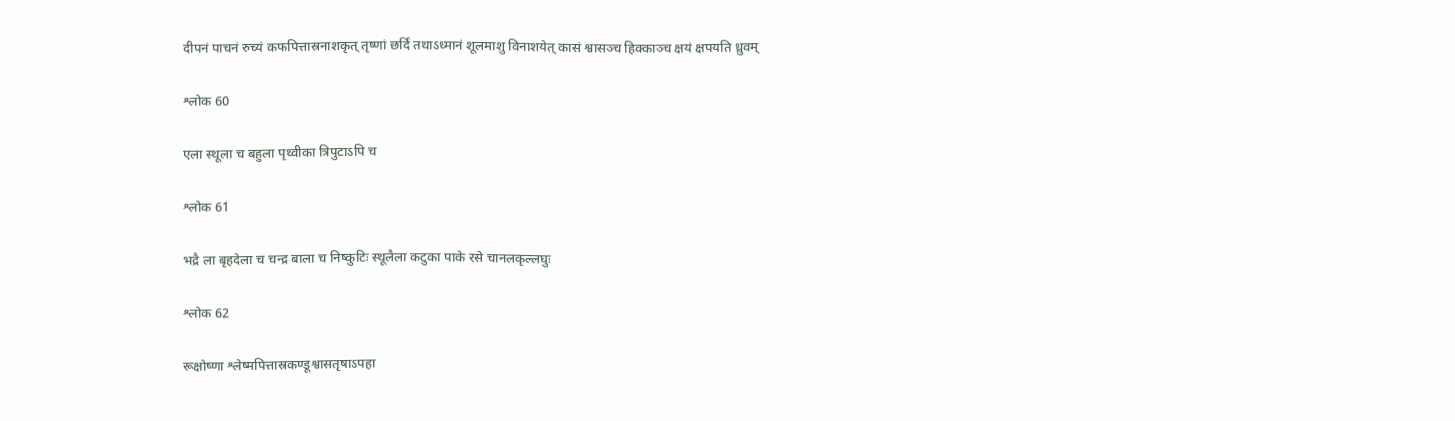दीपनं पाचनं रुच्यं कफपित्तास्रनाशकृत् तृष्णां छर्दिं तथाऽध्मानं शूलमाशु विनाशयेत् कासं श्वासञ्च हिक्काञ्च क्षयं क्षपयति ध्रुवम्

श्लोक 60

एला स्थूला च बहुला पृथ्वीका त्रिपुटाऽपि च

श्लोक 61

भद्रै ला बृहदेला च चन्द्र बाला च निष्कुटिः स्थूलैला कटुका पाके रसे चानलकृल्लघुः

श्लोक 62

रूक्षोष्णा श्लेष्मपित्तास्रकण्डूश्वासतृषाऽपहा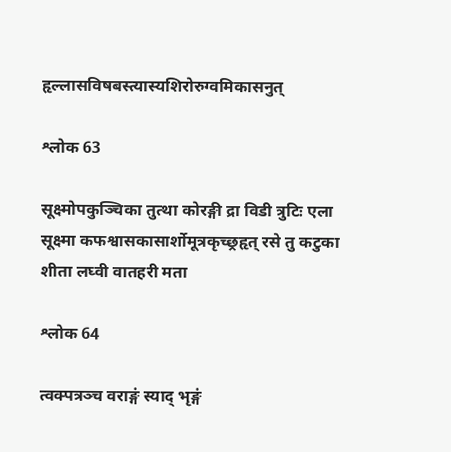हृल्लासविषबस्त्यास्यशिरोरुग्वमिकासनुत्

श्लोक 63

सूक्ष्मोपकुञ्चिका तुत्था कोरङ्गी द्रा विडी त्रुटिः एला सूक्ष्मा कफश्वासकासार्शोमूत्रकृच्छ्रहृत् रसे तु कटुका शीता लघ्वी वातहरी मता

श्लोक 64

त्वक्पत्रञ्च वराङ्गं स्याद् भृङ्गं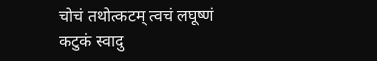चोचं तथोत्कटम् त्वचं लघूष्णं कटुकं स्वादु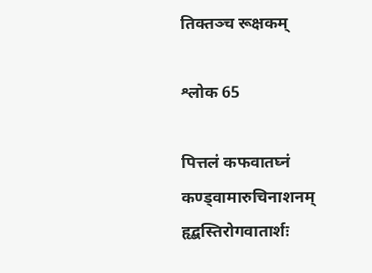तिक्तञ्च रूक्षकम्

श्लोक 65

पित्तलं कफवातघ्नं कण्ड्वामारुचिनाशनम् हृद्बस्तिरोगवातार्शः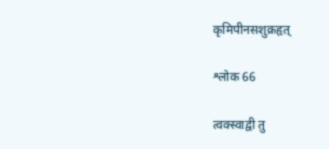कृमिपीनसशुक्रहृत्

श्लोक 66

त्वक्स्वाद्वी तु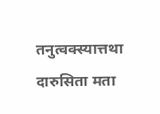तनुत्वक्स्यात्तथा दारुसिता मता